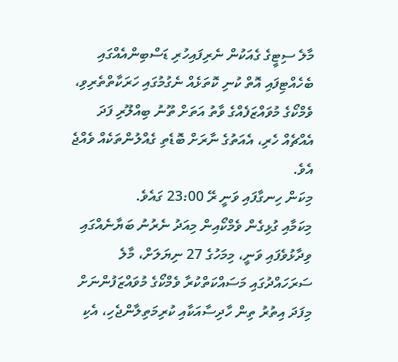މާލެ ސިޓީގެ ގެއަކުން ނެރިފައިހުރި ޑަސްބިންއެއްގައި ބެހެއްޓިފައި އޮތް ކުނި ކޮތަޅެއް ނެގުމުގައި ހަރަކާތްތެރިވި، ވެމްކޯގެ މުވައްޒަފެއްގެ ވާތު އަތަށް ތޫނު ބިއްލޫރި ފަދަ އެއްޗެއް ހެރި، އެއަތުގެ ނާރަށް ބޮޑެތި ގެއްލުންތަކެއް ވެއްޖެ އެވެ.
މިކަން ހިނގާފައި ވަނީ ރޭ 23:00 ގައެވެ.
މިކަމާއި ގުޅިގެން ވެމްކޯއިން މިއަދު ނެރުނު ބަޔާނެއްގައި ވިދާޅުވެފައި ވަނީ، މިމަހުގެ 27 ނިޔަލަށް، މާލެ ސަރަހައްދުގައި މަސައްކަތްކުރާ ވެމްކޯގެ މުވައްޒަފުންނަށް މިފަދަ އިތުރު ތިން ހާދިސާއަކާއި ކުރިމަތިލާންޖެހި، އެކި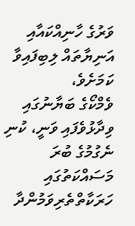ވަރުގެ ހާނިއްކައާއި އަނިޔާތައް ލިބިފައިވާ ކަމަށެވެ،
ވެމްކޯގެ ބަޔާނުގައި ވިދާޅުވެފައި ވަނީ، ކުނި ނެގުމުގެ ބުރަ މަސައްކަތުގައި ހަރަކާތްތެރިވަމުންދާ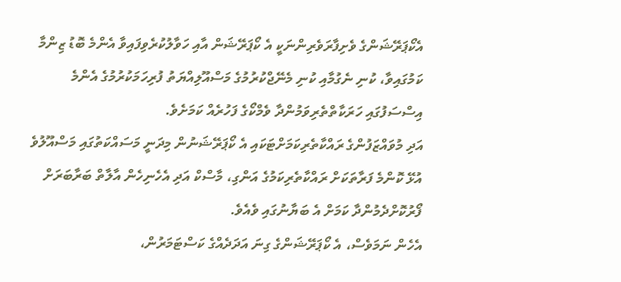އެކޯޕަރޭޝަންގެ ވެށިފާރަވެރިންނަކީ އެ ކޯޕަރޭޝަން އާއި ހަވާލުކުރެވިފައިވާ އެންމެ ބޮޑު ޒިންމާ ކަމުގައިވާ، ކުނި ނެގުމާއި ކުނި މެނޭޖްކުރުމުގެ މަސްއޫލިއްޔަތު ފުރިހަމަކުރުމުގެ އެންމެ އިސްސަފުގައި ހަރަކާތްތެރިވަމުންދާ ވެމްކޯގެ ފަހުރެއް ކަމަށެވެ.
އަދި މުވައްޒަފުންގެ ރައްކާތެރިކަމަށްޓަކައި އެ ކޯޕަރޭޝަނުން މިދަނީ މަސައްކަތުގައި މަސްއޫލުވެ އުޅޭ ކޮންމެ ފަރާތަކަށް ރައްކާތެރިކަމުގެ އަންގި، މާސްކް އަދި އެހެނިހެން އާލާތް ބަރާބަރަށް ފޯރުކޮށްދެމުންދާ ކަމަށް އެ ބަޔާނުގައި ވެއެވެ.
އެހެން ނަމަވެސް، އެ ކޯޕަރޭޝަންގެ ގިނަ އަދަދެއްގެ ކަސްޓަމަރުން،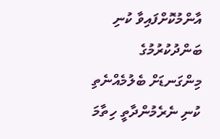އާންމުކޮށްފައިވާ ކުނި ބަންދުކުރުމުގެ މިންގަނޑަށް ބެލުމެއްނެތި ކުނި ނެރެމުންދާތީ ހިތާމަ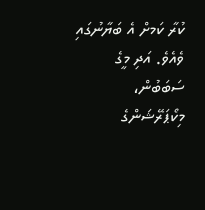ކުރާ ކަމށް އެ ބަޔާނުގައި ވެއެވެ. އަދި މީގެ ސަބަބުން، މިކޯޕަރޭޝަންގެ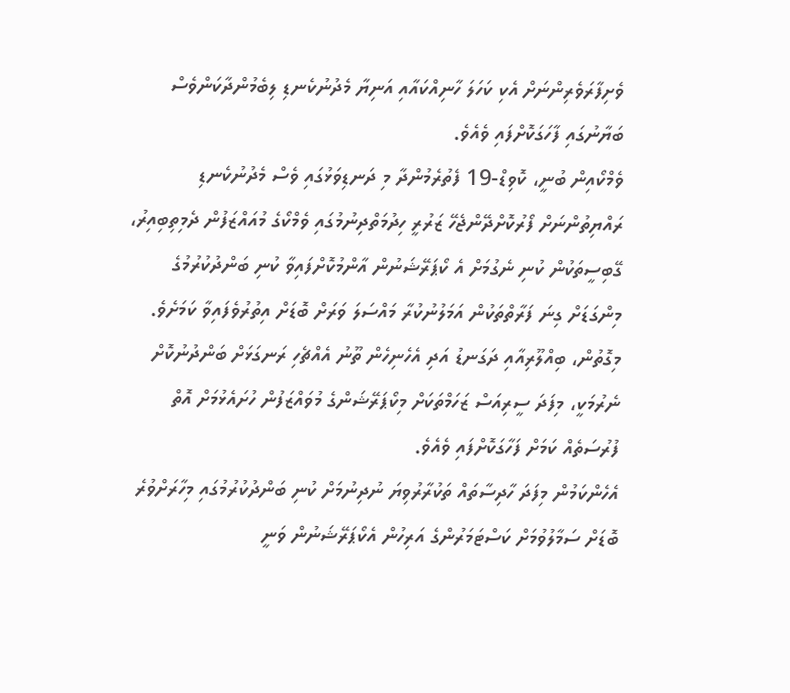ވެށިފާރަވެރިންނަށް އެކި ކަހަލަ ހާނިއްކައާއި އަނިޔާ މެދުނުކެނޑި ލިބެމުންދާކަންވެސް ބަޔާނުގައި ފާހަގަކޮށްފައި ވެއެވެ.
ވެމްކޯއިން ބުނީ، ކޮވިޑް-19 ފެތުރެމުންދާ މި ދަނޑިވަޅުގައި ވެސް މެދުނުކެނޑި ރައްޔިތުންނަށް ފޯރުކޮށްދޭންޖެހޭ ޒަރުރީ ހިދުމަތްދިނުމުގައި ވެމްކޯގެ މުއައްޒަފުން ދެމިތިބިއިރު، ގޭބިސީތަކުން ކުނި ނެގުމަށް އެ ކޯޕަރޭޝަނުން އާންމުކޮށްފައިވާ ކުނި ބަންދުކުރުމުގެ މިންގަޑަށް ގިނަ ފަރާތްތަކުން އަމަލުނުކުރާ މައްސަލަ ވަރަށް ބޮޑަށް އިތުރުވެފައިވާ ކަމަށެވެ.
މިގޮތުން، ބިއްލޫރިއާއި ދަގަނޑު އަދި އެހެނިހެން ތޫނު އެއްޗެހި ރަނގަޅަށް ބަންދުނުކޮށް ނެރުމަކީ، މިފަދަ ސީރިއަސް ޒަހަމްތަކަށް މިކޯޕަރޭޝަންގެ މުވައްޒަފުން ހުށައެޅުމަށް އޮތް ފުރުސަތެއް ކަމަށް ފަހާގަކޮށްފައި ވެއެވެ.
އެހެންކަމުން މިފަދަ ހާދިސާތައް ތަކުރާރުވިޔަ ނުދިނުމަށް ކުނި ބަންދުކުރުމުގައި މިހާރަށްވުރެ ބޮޑަށް ސަމާލުވުމަށް ކަސްޓަމަރުންގެ އަރިހުން އެކޯޕަރޭޝަނުން ވަނީ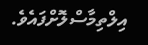އިލްތިމާސްލޮށްފައެވެ.